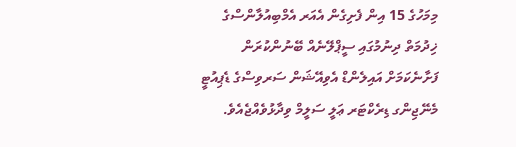މިމަހުގެ 15 އިން ފެށިގެން އެއަރ އެމްބިއުލާންސްގެ ޚިދުމަތް ދިނުމުގައި ސީޕްލޭނެއް ބޭނުންކުރަން ފަށާނެކަމަށް އައިލެންޑް އެވިއޭޝަން ސަރވިސްގެ ޑެޕިއުޓީ މެނޭޖިންގ ޑިރެކްޓަރ ޢަލީ ސަލީމް ވިދާޅުވެއްޖެއެވެ.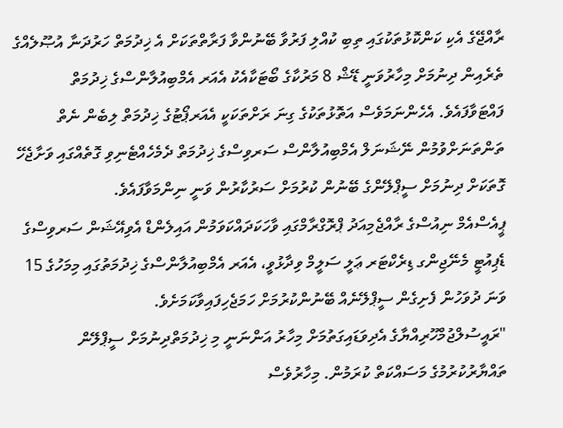ރާއްޖޭގެ އެކި ކަންކޮޅުތަކުގައި ތިބި ކުއްލި ފަރުވާ ބޭނުންވާ ފަރާތްތަކަށް އެ ޚިދުމަތް ހަރުދަނާ އުޞޫލެއްގެ ތެރެއިން ދިނުމަށް މިހާރުވަނީ ޑޭޝް 8 މަރުކާގެ ބޯޓަކާއެކު އެއަރ އެމްބިއުލާންސްގެ ޚިދުމަތް ފައްޓަވާފައެވެ. އެހެންނަމަވެސް އަތޮޅުތަކުގެ ގިނަ ރަށްތަކަކީ އެއަރޕޯޓުގެ ޚިދުމަތް ލިބެން ނެތް ތަންތަނަށްވުމުން ނޭޝަނަލް އެމްބިއުލާންސް ސަރވިސްގެ ޚިދުމަތް ދެމެހެއްޓެނިވި ގޮތެއްގައި ވަށާޖެހޭ ގޮތަކަށް ދިނުމަށް ސީޕްލޭންގެ ބޭނުން ކުރުމަށް ސަރުކާރުން ވަނީ ނިންމަވާފައެވެ.
ޕީއެސްއެމް ނިއުސްގެ ރާއްޖެމިއަދު ޕްރޮގްރާމްގައި ވާހަކަދައްކަވަމުން އައިލެންޑް އެވިއޭޝަން ސަރވިސްގެ ޑެޕިއުޓީ މެނޭޖިންގ ޑިރެކްޓަރ ޢަލީ ސަލީމް ވިދާޅުވީ، އެއަރ އެމްބިއުލާންސްގެ ޚިދުމަތުގައި މިމަހުގެ 15 ވަނަ ދުވަހުން ފެށިގެން ސީޕްލޭނެއް ބޭނުންކުރުމަށް ހަމަޖެހިފައިވާކަމަށެވެ.
"ރައީސުލްޖުމްހޫރިއްޔާގެ އެދިވަޑައިގަތުމަށް މިހާރު އަންނަނީ މި ޚިދުމަތްދިނުމަށް ސީޕްލޭން ތައްޔާރުކުރުމުގެ މަސައްކަތް ކުރަމުން. މިހާރުވެސް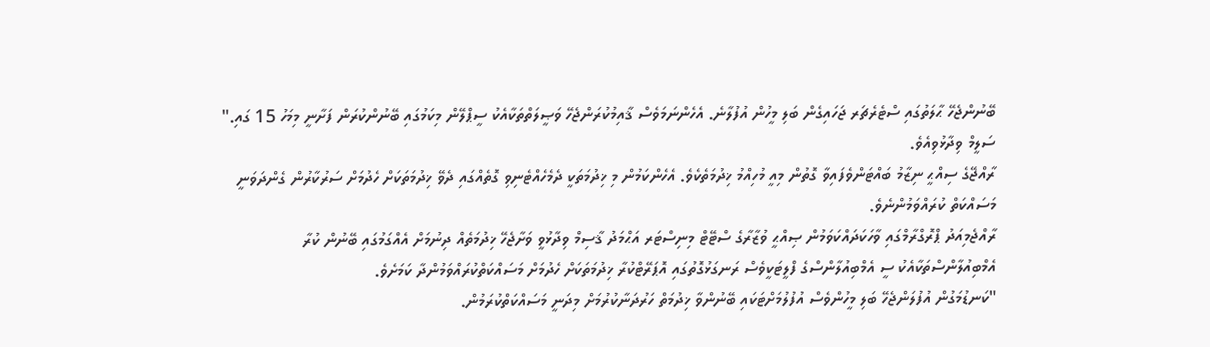ބޭނުންޖެހޭ ޙާލަތުގައި ސްޓެރެޗަރ ޖަހައިގެން ބަލި މީހުން އުފުލާނެ. އެހެންނަމަވެސް ޤާއިމުކުރަންޖެހޭ ވަޞީލަތްތަކާއެކު ސީޕްލޭން މިކަމުގައި ބޭނުންކުރަން ފަށާނީ މިމަހު 15 ގައި." ސަލީމް ވިދާޅުވިއެވެ.
ރާއްޖޭގެ ސިއްޙީ ނިޒާމު ބައްޓަންވެފައިވާ ގޮތުން މިއީ މުހިއްމު ޚިދުމަތެކެވެ. އެހެންކަމުން މި ޚިދުމަތަކީ ދެމެހެއްޓެނިވި ގޮތެއްގައި ދެވޭ ޚިދުމަތަކަށް ހެދުމަށް ސަރުކާރުން ގެންދަވަނީ މަސައްކަތް ކުރައްވަމުންނެވެ.
ރާއްޖެމިއަދު ޕްރޮގްރާމްގައި ވާހަކަދައްކަވަމުން ޞިއްޙީ ވުޒާރާގެ ސްޓޭޓް މިނިސްޓަރ އަޙްމަދު ޤާސިމް ވިދާޅުވީ ވަށާޖެހޭ ޚިދުމަތެއް ދިނުމަށް އެއްގަމުގައި ބޭނުން ކުރާ އެމްބިއުލާންސްތަކާއެކު ސީ އެމްބިއުލާންސްގެ ފްލީޓަކީވެސް ރަނގަޅުގޮތުގައި އޮޕަރޭޓްކުރާ ޚިދުމަތަކަށް ހެދުމަށް މަސައްކަތްކުރައްވަމުންދާ ކަމަށެވެ.
"ކަނޑުމަގުން އުފުލަންޖެހޭ ބަލި މީހުންވެސް އުފުލުމަށްޓަކައި ބޭނުންވާ ޚިދުމަތް ހަރުދަނާކުރުމަށް މިދަނީ މަސައްކަތްކުރަމުން.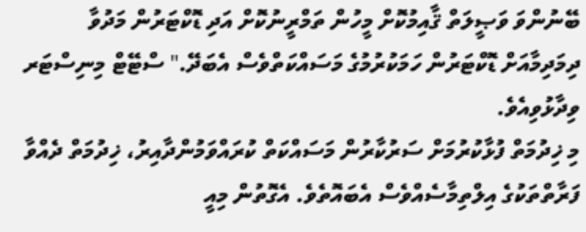ބޭނުންވަ ވަޞީލަތް ޤާއިމުކޮށް މީހުން ތަމްރީނުކޮށް އަދި ޑޮކްޓަރުން މަދުވާ ދިމަދިމާއަށް ޑޮކްޓަރުން ހަމަކުރުމުގެ މަސައްކަތްވެސް އެބަދޭ." ސްޓޭޓް މިނިސްޓަރ ވިދާޅުވިއެވެ.
މި ޚިދުމަތް ފުޅާކުރުމަށް ސަރުކާރުން މަސައްކަތް ކުރައްވަމުންދާއިރު، ޚިދުމަތް ދެއްވާ ފަރާތްތަކުގެ އިލްތިމާސެއްވެސް އެބައޮތެވެ. އެގޮތުން މިއީ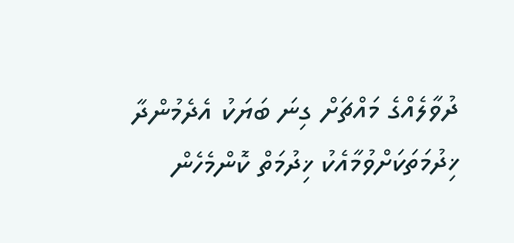ދުވާލެއްގެ މައްޗަށް ގިނަ ބަޔަކު އެދެމުންދާ ޚިދުމަތަކަށްވުމާއެކު ޚިދުމަތް ކޮންމެހެން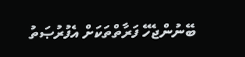ބޭނުންޖެހޭ ފަރާތްތަކަށް އެފުރުޞަތު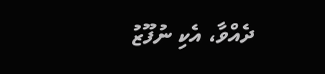ދެއްވާ، އެކި ނުފޫޒު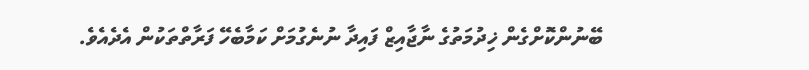ބޭނުންކޮށްގެން ޚިދުމަތުގެ ނާޖާއިޒް ފައިދާ ނުނެގުމަށް ކަމާބެހޭ ފަރާތްތަކުން އެދެއެވެ.